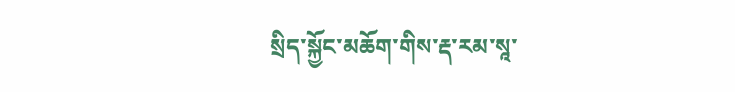སྲིད་སྐྱོང་མཆོག་གིས་རྡ་རམ་སཱ་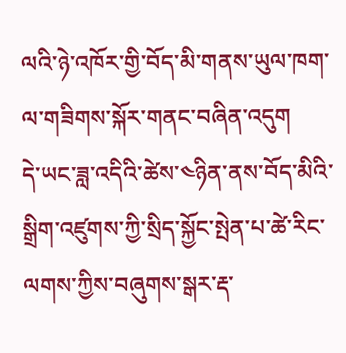ལའི་ཉེ་འཁོར་གྱི་བོད་མི་གནས་ཡུལ་ཁག་ལ་གཟིགས་སྐོར་གནང་བཞིན་འདུག
དེ་ཡང་ཟླ་འདིའི་ཚེས་༤ཉིན་ནས་བོད་མིའི་སྒྲིག་འཛུགས་ཀྱི་སྲིད་སྐྱོང་སྤེན་པ་ཚེ་རིང་ལགས་ཀྱིས་བཞུགས་སྒར་རྡ་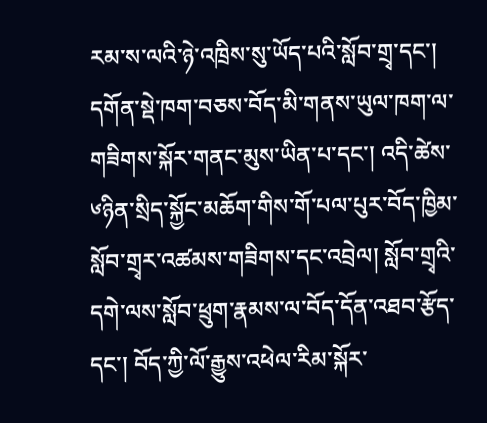རམ་ས་ལའི་ཉེ་འཁྲིས་སུ་ཡོད་པའི་སློབ་གྲྭ་དང་། དགོན་སྡེ་ཁག་བཅས་བོད་མི་གནས་ཡུལ་ཁག་ལ་གཟིགས་སྐོར་གནང་མུས་ཡིན་པ་དང་། འདི་ཚེས་༦ཉིན་སྲིད་སྐྱོང་མཆོག་གིས་གོ་པལ་པུར་བོད་ཁྱིམ་སློབ་གྲྭར་འཚམས་གཟིགས་དང་འབྲེལ། སློབ་གྲྭའི་དགེ་ལས་སློབ་ཕྲུག་རྣམས་ལ་བོད་དོན་འཐབ་རྩོད་དང་། བོད་ཀྱི་ལོ་རྒྱུས་འཕེལ་རིམ་སྐོར་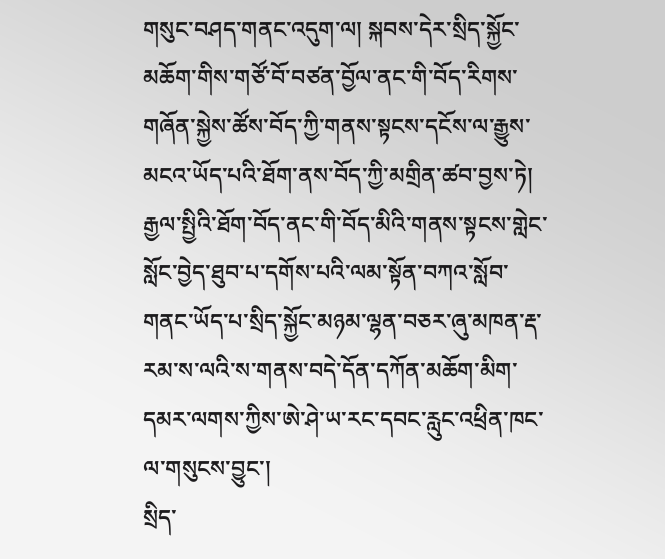གསུང་བཤད་གནང་འདུག་ལ། སྐབས་དེར་སྲིད་སྐྱོང་མཆོག་གིས་གཙོ་བོ་བཙན་བྱོལ་ནང་གི་བོད་རིགས་གཞོན་སྐྱེས་ཚོས་བོད་ཀྱི་གནས་སྟངས་དངོས་ལ་རྒྱུས་མངའ་ཡོད་པའི་ཐོག་ནས་བོད་ཀྱི་མགྲིན་ཚབ་བྱས་ཏེ། རྒྱལ་སྤྱིའི་ཐོག་བོད་ནང་གི་བོད་མིའི་གནས་སྟངས་གླེང་སློང་བྱེད་ཐུབ་པ་དགོས་པའི་ལམ་སྟོན་བཀའ་སློབ་གནང་ཡོད་པ་སྲིད་སྐྱོང་མཉམ་ལྷན་བཅར་ཞུ་མཁན་རྡ་རམ་ས་ལའི་ས་གནས་བདེ་དོན་དཀོན་མཆོག་མིག་དམར་ལགས་ཀྱིས་ཨེ་ཤེ་ཡ་རང་དབང་རླུང་འཕྲིན་ཁང་ལ་གསུངས་བྱུང་།
སྲིད་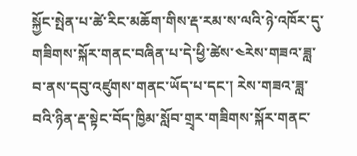སྐྱོང་སྤེན་པ་ཚེ་རིང་མཆོག་གིས་རྡ་རམ་ས་ལའི་ཉེ་འཁོར་དུ་གཟིགས་སྐོར་གནང་བཞིན་པ་དེ་ཕྱི་ཚེས་༤རེས་གཟའ་ཟླ་བ་ནས་དབུ་འཛུགས་གནང་ཡོད་པ་དང་། རེས་གཟའ་ཟླ་བའི་ཉིན་རྡ་སྟེང་བོད་ཁྱིམ་སློབ་གྲྭར་གཟིགས་སྐོར་གནང་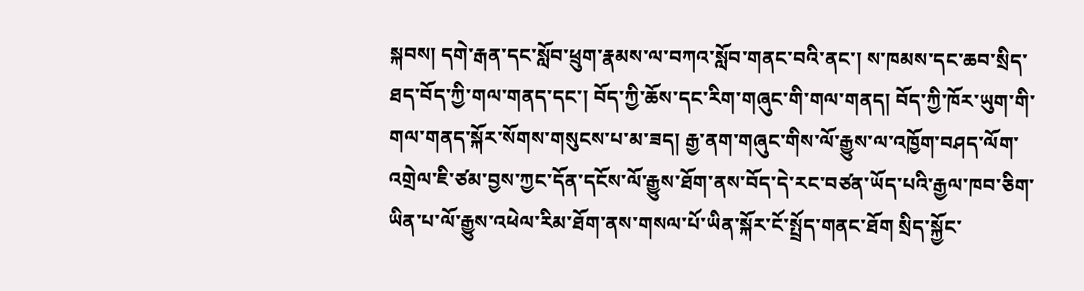སྐབས། དགེ་རྒན་དང་སློབ་ཕྲུག་རྣམས་ལ་བཀའ་སློབ་གནང་བའི་ནང་། ས་ཁམས་དང་ཆབ་སྲིད་ཐད་བོད་ཀྱི་གལ་གནད་དང་། བོད་ཀྱི་ཆོས་དང་རིག་གཞུང་གི་གལ་གནད། བོད་ཀྱི་ཁོར་ཡུག་གི་གལ་གནད་སྐོར་སོགས་གསུངས་པ་མ་ཟད། རྒྱ་ནག་གཞུང་གིས་ལོ་རྒྱུས་ལ་འཁྱོག་བཤད་ལོག་འགྲེལ་ཇི་ཙམ་བྱས་ཀྱང་དོན་དངོས་ལོ་རྒྱུས་ཐོག་ནས་བོད་དེ་རང་བཙན་ཡོད་པའི་རྒྱལ་ཁབ་ཅིག་ཡིན་པ་ལོ་རྒྱུས་འཕེལ་རིམ་ཐོག་ནས་གསལ་པོ་ཡིན་སྐོར་ངོ་སྤྲོད་གནང་ཐོག སྲིད་སྐྱོང་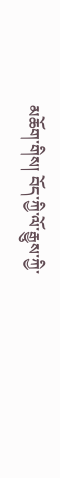མཆོག་གིས། བོད་ཀྱི་ལོ་རྒྱུས་ཀྱི་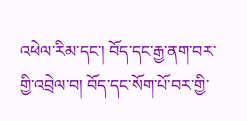འཕེལ་རིམ་དང་། བོད་དང་རྒྱ་ནག་བར་གྱི་འབྲེལ་བ། བོད་དང་སོག་པོ་བར་གྱི་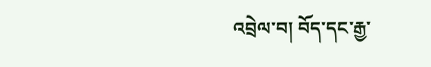འབྲེལ་བ། བོད་དང་རྒྱ་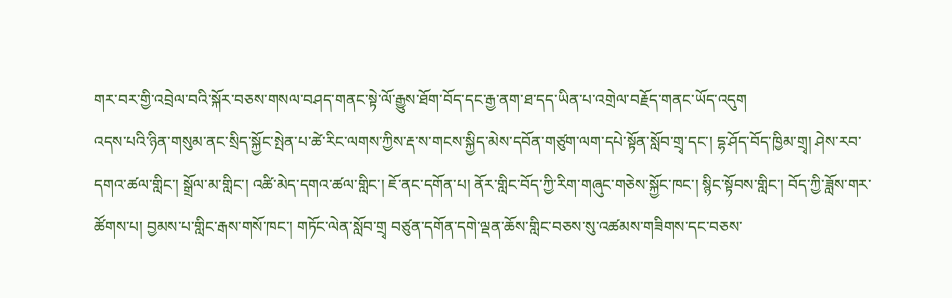གར་བར་གྱི་འབྲེལ་བའི་སྐོར་བཅས་གསལ་བཤད་གནང་སྟེ་ལོ་རྒྱུས་ཐོག་བོད་དང་རྒྱ་ནག་ཐ་དད་ཡིན་པ་འགྲེལ་བརྗོད་གནང་ཡོད་འདུག
འདས་པའི་ཉིན་གསུམ་ནང་སྲིད་སྐྱོང་སྤེན་པ་ཚེ་རིང་ལགས་ཀྱིས་རྡ་ས་གངས་སྐྱིད་མེས་དབོན་གཙུག་ལག་དཔེ་སྟོན་སློབ་གྲྭ་དང་། དྷ་ཤོད་བོད་ཁྱིམ་གྲྭ། ཤེས་རབ་དགའ་ཚལ་གླིང་། སྒྲོལ་མ་གླིང་། འཚི་མེད་དགའ་ཚལ་གླིང་། ཇོ་ནང་དགོན་པ། ནོར་གླིང་བོད་ཀྱི་རིག་གཞུང་གཅེས་སྐྱོང་ཁང་། སྙིང་སྟོབས་གླིང་། བོད་ཀྱི་ཟློས་གར་ཚོགས་པ། བྱམས་པ་གླིང་རྒས་གསོ་ཁང་། གཏོང་ལེན་སློབ་གྲྭ བཙུན་དགོན་དགེ་ལྡན་ཆོས་གླིང་བཅས་སུ་འཚམས་གཟིགས་དང་བཅས་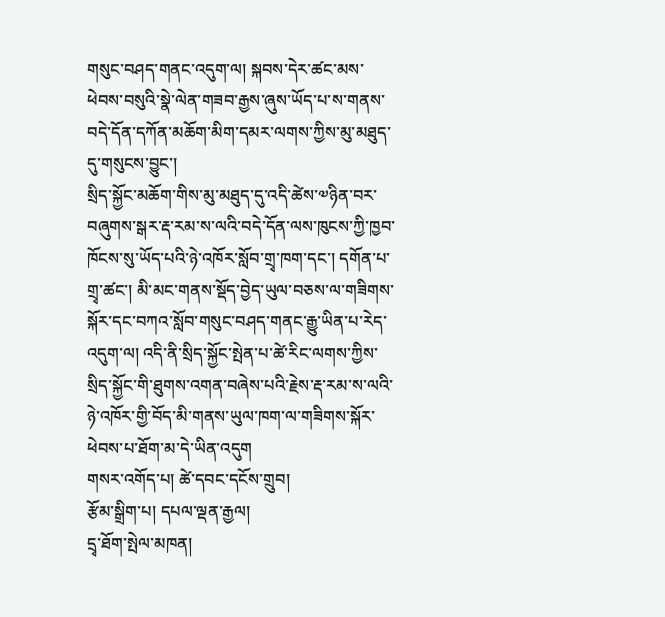གསུང་བཤད་གནང་འདུག་ལ། སྐབས་དེར་ཚང་མས་ཕེབས་བསུའི་སྣེ་ལེན་གཟབ་རྒྱས་ཞུས་ཡོད་པ་ས་གནས་བདེ་དོན་དཀོན་མཆོག་མིག་དམར་ལགས་ཀྱིས་མུ་མཐུད་དུ་གསུངས་བྱུང་།
སྲིད་སྐྱོང་མཆོག་གིས་མུ་མཐུད་དུ་འདི་ཚེས་༧ཉིན་བར་བཞུགས་སྒར་རྡ་རམ་ས་ལའི་བདེ་དོན་ལས་ཁུངས་ཀྱི་ཁྱབ་ཁོངས་སུ་ཡོད་པའི་ཉེ་འཁོར་སློབ་གྲྭ་ཁག་དང་། དགོན་པ་གྲྭ་ཚང་། མི་མང་གནས་སྡོད་བྱེད་ཡུལ་བཅས་ལ་གཟིགས་སྐོར་དང་བཀའ་སློབ་གསུང་བཤད་གནང་རྒྱུ་ཡིན་པ་རེད་འདུག་ལ། འདི་ནི་སྲིད་སྐྱོང་སྤེན་པ་ཚེ་རིང་ལགས་ཀྱིས་སྲིད་སྐྱོང་གི་ཐུགས་འགན་བཞེས་པའི་རྗེས་རྡ་རམ་ས་ལའི་ཉེ་འཁོར་གྱི་བོད་མི་གནས་ཡུལ་ཁག་ལ་གཟིགས་སྐོར་ཕེབས་པ་ཐོག་མ་དེ་ཡིན་འདུག
གསར་འགོད་པ། ཚེ་དབང་དངོས་གྲུབ།
རྩོམ་སྒྲིག་པ། དཔལ་ལྡན་རྒྱལ།
དྲྭ་ཐོག་སྤེལ་མཁན།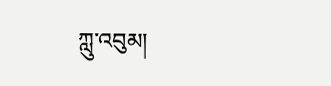ཀླུ་འབུམ།